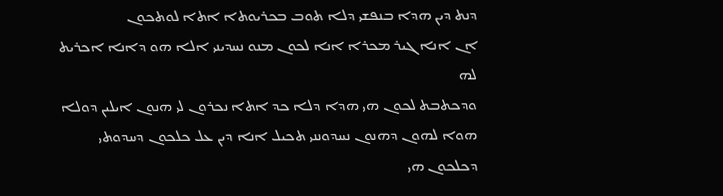ܕܢܬ ܕܝܢ ܗܕܐ ܒܢܦܫܝ ܕܠܐ ܬܘܒ ܒܟܪܝܘܬܐ ܐܬܐ ܠܘܬܟܘܢ
ܐܢ ܐܢܐ ܓܝܪ ܡܟܪܐ ܐܢܐ ܠܟܘܢ ܡܢܘ ܢܚܕܝܢܝ ܐܠܐ ܗܘ ܕܐܢܐ ܐܟܪܝܬ ܠܗ
ܘܕܟܬܒܬ ܠܟܘܢ ܗܝ ܗܕܐ ܕܠܐ ܟܕ ܐܬܐ ܢܟܪܘܢ ܠܝ ܗܢܘܢ ܐܝܠܝܢ ܕܘܠܐ ܗܘܐ ܠܗܘܢ ܕܗܢܘܢ ܢܚܕܘܢܢܝ ܬܟܝܠ ܐܢܐ ܕܝܢ ܥܠ ܟܠܟܘܢ ܕܚܕܘܬܝ ܕܟܠܟܘܢ ܗܝ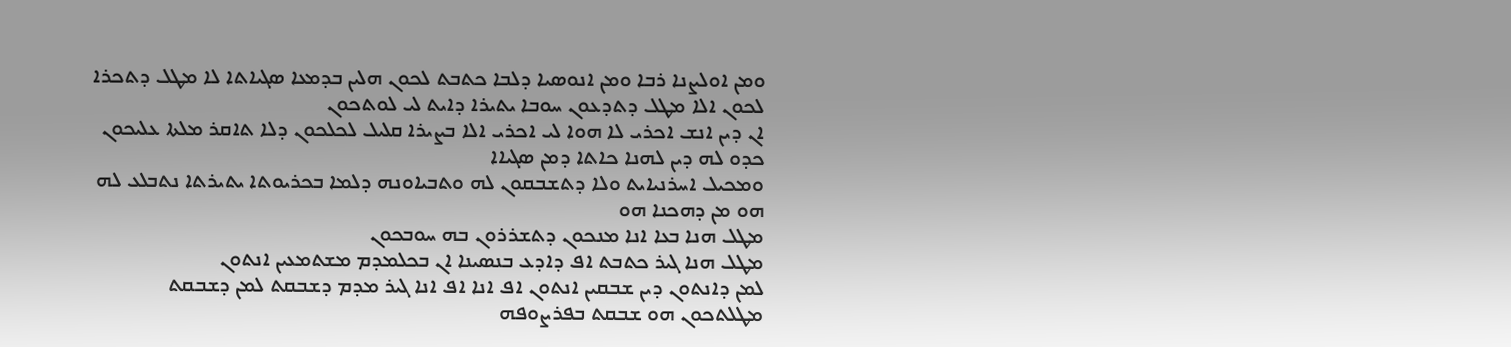ܘܡܢ ܐܘܠܨܢܐ ܪܒܐ ܘܡܢ ܐܢܘܤܝܐ ܕܠܒܐ ܟܬܒܬ ܠܟܘܢ ܗܠܝܢ ܒܕܡܥܐ ܤܓܝܐܬܐ ܠܐ ܡܛܠ ܕܬܟܪܐ ܠܟܘܢ ܐܠܐ ܡܛܠ ܕܬܕܥܘܢ ܚܘܒܐ ܝܬܝܪܐ ܕܐܝܬ ܠܝ ܠܘܬܟܘܢ
ܐܢ ܕܝܢ ܐܢܫ ܐܟܪܝ ܠܐ ܗܘܐ ܠܝ ܐܟܪܝ ܐܠܐ ܒܨܝܪܐ ܩܠܝܠ ܠܟܠܟܘܢ ܕܠܐ ܬܐܩܪ ܡܠܬܐ ܥܠܝܟܘܢ
ܟܕܘ ܠܗ ܕܝܢ ܠܗܢܐ ܟܐܬܐ ܕܡܢ ܤܓܝܐܐ
ܘܡܟܝܠ ܐܚܪܢܝܐܝܬ ܘܠܐ ܕܬܫܒܩܘܢ ܠܗ ܘܬܒܝܐܘܢܗ ܕܠܡܐ ܒܟܪܝܘܬܐ ܝܬܝܪܬܐ ܢܬܒܠܥ ܠܗ ܗܘ ܡܢ ܕܗܟܢܐ ܗܘ
ܡܛܠ ܗܢܐ ܒܥܐ ܐܢܐ ܡܢܟܘܢ ܕܬܫܪܪܘܢ ܒܗ ܚܘܒܟܘܢ
ܡܛܠ ܗܢܐ ܓܝܪ ܟܬܒܬ ܐܦ ܕܐܕܥ ܒܢܤܝܢܐ ܐܢ ܒܟܠܡܕܡ ܡܫܬܡܥܝܢ ܐܢܬܘܢ
ܠܡܢ ܕܐܢܬܘܢ ܕܝܢ ܫܒܩܝܢ ܐܢܬܘܢ ܐܦ ܐܢܐ ܐܦ ܐܢܐ ܓܝܪ ܡܕܡ ܕܫܒܩܬ ܠܡܢ ܕܫܒܩܬ ܡܛܠܬܟܘܢ ܗܘ ܫܒܩܬ ܒܦܪܨܘܦܗ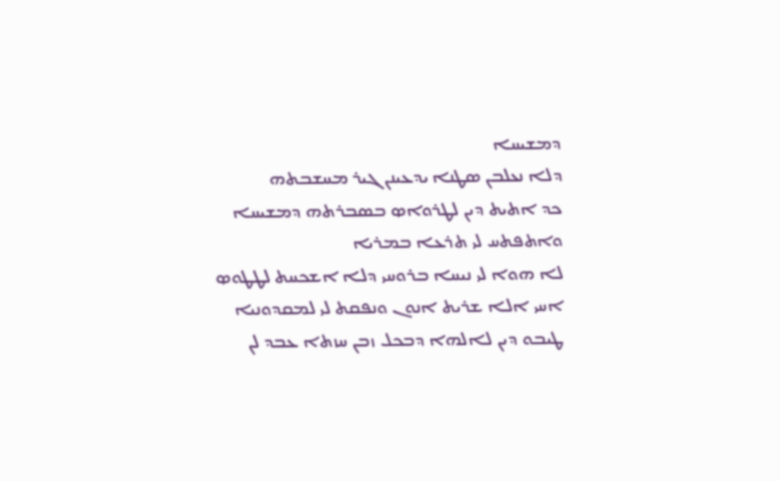ܕܡܫܝܚܐ
ܕܠܐ ܢܥܠܒܢ ܤܛܢܐ ܝܕܥܝܢܢ ܓܝܪ ܡܚܫܒܬܗ
ܟܕ ܐܬܝܬ ܕܝܢ ܠܛܪܘܐܤ ܒܤܒܪܬܗ ܕܡܫܝܚܐ ܘܐܬܦܬܚ ܠܝ ܬܪܥܐ ܒܡܪܝܐ
ܠܐ ܗܘܐ ܠܝ ܢܝܚܐ ܒܪܘܚܝ ܕܠܐ ܐܫܟܚܬ ܠܛܛܘܤ ܐܚܝ ܐܠܐ ܫܪܝܬ ܐܢܘܢ ܘܢܦܩܬ ܠܝ ܠܡܩܕܘܢܝܐ
ܛܝܒܘ ܕܝܢ ܠܐܠܗܐ ܕܒܟܠ ܙܒܢ ܚܙܬܐ ܥܒܕ ܠܢ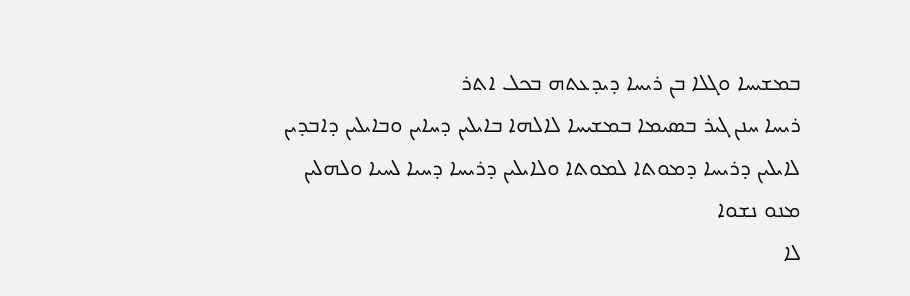ܒܡܫܝܚܐ ܘܓܠܐ ܒܢ ܪܝܚܐ ܕܝܕܥܬܗ ܒܟܠ ܐܬܪ
ܪܝܚܐ ܚܢܢ ܓܝܪ ܒܤܝܡܐ ܒܡܫܝܚܐ ܠܐܠܗܐ ܒܐܝܠܝܢ ܕܚܐܝܢ ܘܒܐܝܠܝܢ ܕܐܒܕܝܢ
ܠܐܝܠܝܢ ܕܪܝܚܐ ܕܡܘܬܐ ܠܡܘܬܐ ܘܠܐܝܠܝܢ ܕܪܝܚܐ ܕܚܝܐ ܠܚܝܐ ܘܠܗܠܝܢ ܡܢܘ ܢܫܘܐ
ܠܐ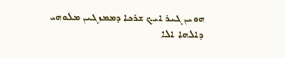ܗܘܝܢ ܓܝܪ ܐܝܟ ܫܪܟܐ ܕܡܡܙܓܝܢ ܡܠܘܗܝ ܕܐܠܗܐ ܐܠܐ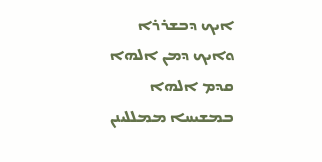ܐܝܟ ܕܒܫܪܪܐ ܘܐܝܟ ܕܡܢ ܐܠܗܐ ܩܕܡ ܐܠܗܐ ܒܡܫܝܚܐ ܡܡܠܠܝܢܢ